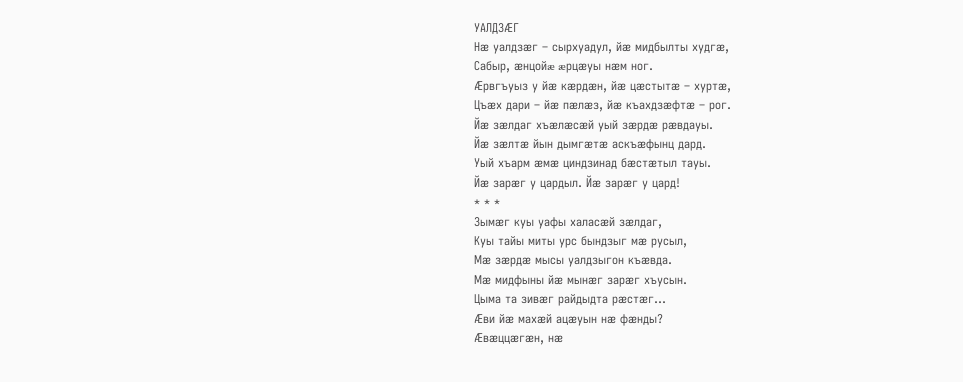УАЛДЗÆГ
Нæ уалдзæг – сырхуадул, йæ мидбылты худгæ,
Сабыр, æнцойæ æрцæуы нæм ног.
Æрвгъуыз у йæ кæрдæн, йæ цæстытæ – хуртæ,
Цъæх дари – йæ пæлæз, йæ къахдзæфтæ – рог.
Йæ зæлдаг хъæлæсæй уый зæрдæ рæвдауы.
Йæ зæлтæ йын дымгæтæ аскъæфынц дард.
Уый хъарм æмæ циндзинад бæстæтыл тауы.
Йæ зарæг у цардыл. Йæ зарæг у цард!
* * *
Зымæг куы уафы халасæй зæлдаг,
Куы тайы миты урс бындзыг мæ русыл,
Мæ зæрдæ мысы уалдзыгон къæвда.
Мæ мидфыны йæ мынæг зарæг хъусын.
Цыма та зивæг райдыдта рæстæг…
Æви йæ махæй ацæуын нæ фæнды?
Æвæццæгæн, нæ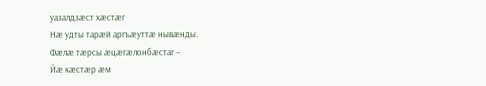уазалдзæст хæстæг
Нæ удты тарæй аргъæуттæ нывæнды.
Фæлæ тæрсы æцæгæлонбæстаг –
Йæ кæстæр æм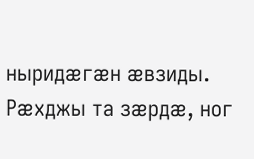ныридæгæн æвзиды.
Рæхджы та зæрдæ, ног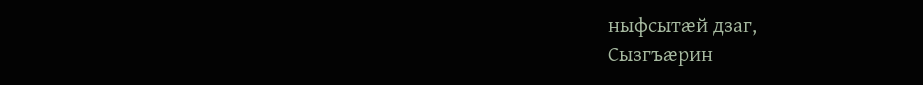ныфсытæй дзаг,
Сызгъæрин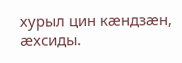хурыл цин кæндзæн, æхсиды.